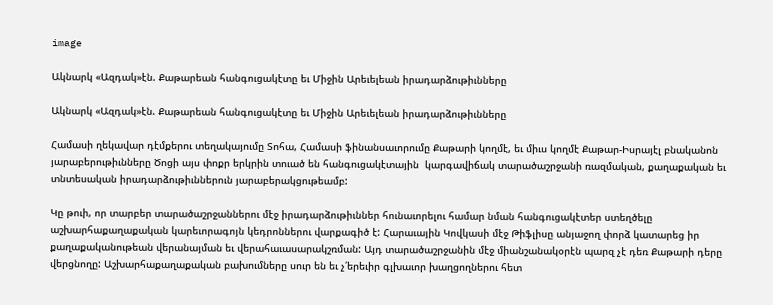image

Ակնարկ «Ազդակ»էն. Քաթարեան հանգուցակէտը եւ Միջին Արեւելեան իրադարձութիւնները

Ակնարկ «Ազդակ»էն. Քաթարեան հանգուցակէտը եւ Միջին Արեւելեան իրադարձութիւնները

Համասի ղեկավար դէմքերու տեղակայումը Տոհա, Համասի ֆինանսաւորումը Քաթարի կողմէ, եւ միւս կողմէ Քաթար-Իսրայէլ բնականոն յարաբերութիւնները Ծոցի այս փոքր երկրին տուած են հանգուցակէտային  կարգավիճակ տարածաշրջանի ռազմական, քաղաքական եւ տնտեսական իրադարձութիւններուն յարաբերակցութեամբ:

Կը թուի, որ տարբեր տարածաշրջաններու մէջ իրադարձութիւններ հունաւորելու համար նման հանգուցակէտեր ստեղծելը աշխարհաքաղաքական կարեւորագոյն կեդրոններու վարքագիծ է: Հարաւային Կովկասի մէջ Թիֆլիսը անյաջող փորձ կատարեց իր քաղաքականութեան վերանայման եւ վերահաւասարակշռման: Այդ տարածաշրջանին մէջ միանշանակօրէն պարզ չէ դեռ Քաթարի դերը վերցնողը: Աշխարհաքաղաքական բախումները սուր են եւ չ՛երեւիր գլխաւոր խաղցողներու հետ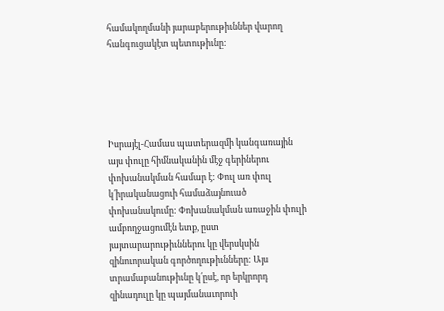համակողմանի յարաբերութիւններ վարող հանգուցակէտ պետութիւնը:





Իսրայէլ-Համաս պատերազմի կանգառային այս փուլը հիմնականին մէջ գերիներու փոխանակման համար է: Փուլ առ փուլ կ՛իրականացուի համաձայնուած փոխանակումը: Փոխանակման առաջին փուլի ամբողջացումէն ետք, ըստ յայտարարութիւններու կը վերսկսին զինուորական գործողութիւնները: Այս տրամաբանութիւնը կ՛ըսէ, որ երկրորդ զինադուլը կը պայմանաւորուի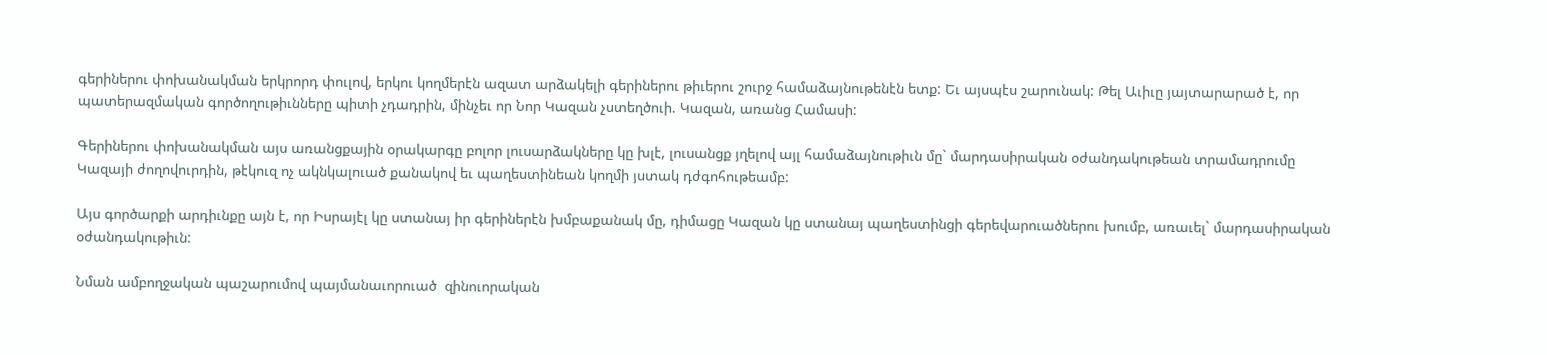գերիներու փոխանակման երկրորդ փուլով, երկու կողմերէն ազատ արձակելի գերիներու թիւերու շուրջ համաձայնութենէն ետք: Եւ այսպէս շարունակ: Թել Աւիւը յայտարարած է, որ պատերազմական գործողութիւնները պիտի չդադրին, մինչեւ որ Նոր Կազան չստեղծուի. Կազան, առանց Համասի:

Գերիներու փոխանակման այս առանցքային օրակարգը բոլոր լուսարձակները կը խլէ, լուսանցք յղելով այլ համաձայնութիւն մը` մարդասիրական օժանդակութեան տրամադրումը Կազայի ժողովուրդին, թէկուզ ոչ ակնկալուած քանակով եւ պաղեստինեան կողմի յստակ դժգոհութեամբ:

Այս գործարքի արդիւնքը այն է, որ Իսրայէլ կը ստանայ իր գերիներէն խմբաքանակ մը, դիմացը Կազան կը ստանայ պաղեստինցի գերեվարուածներու խումբ, առաւել` մարդասիրական օժանդակութիւն:

Նման ամբողջական պաշարումով պայմանաւորուած  զինուորական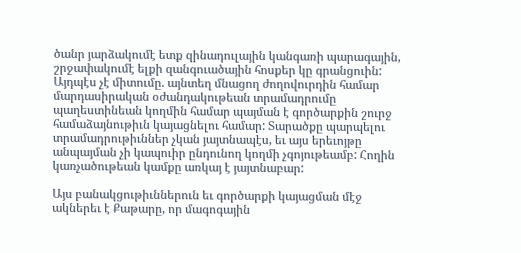ծանր յարձակումէ ետք զինադուլային կանգառի պարագային, շրջափակումէ ելքի զանգուածային հոսքեր կը գրանցուին: Այդպէս չէ միտումը. այնտեղ մնացող ժողովուրդին համար մարդասիրական օժանդակութեան տրամադրումը պաղեստինեան կողմին համար պայման է գործարքին շուրջ համաձայնութիւն կայացնելու համար: Տարածքը պարպելու տրամադրութիւններ չկան յայտնապէս, եւ այս երեւոյթը անպայման չի կապուիր ընդունող կողմի չգոյութեամբ: Հողին կառչածութեան կամքը առկայ է յայտնաբար:

Այս բանակցութիւններուն եւ գործարքի կայացման մէջ ակներեւ է Քաթարը, որ մագոգային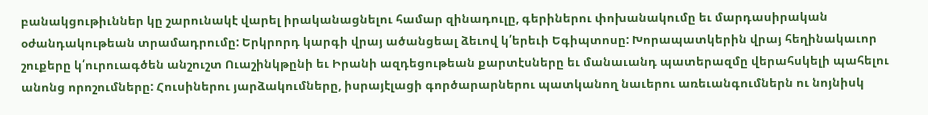բանակցութիւններ կը շարունակէ վարել իրականացնելու համար զինադուլը, գերիներու փոխանակումը եւ մարդասիրական օժանդակութեան տրամադրումը: Երկրորդ կարգի վրայ ածանցեալ ձեւով կ՛երեւի Եգիպտոսը: Խորապատկերին վրայ հեղինակաւոր շուքերը կ՛ուրուագծեն անշուշտ Ուաշինկթընի եւ Իրանի ազդեցութեան քարտէսները եւ մանաւանդ պատերազմը վերահսկելի պահելու անոնց որոշումները: Հուսիներու յարձակումները, իսրայէլացի գործարարներու պատկանող նաւերու առեւանգումներն ու նոյնիսկ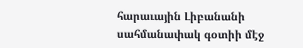հարաւային Լիբանանի սահմանափակ գօտիի մէջ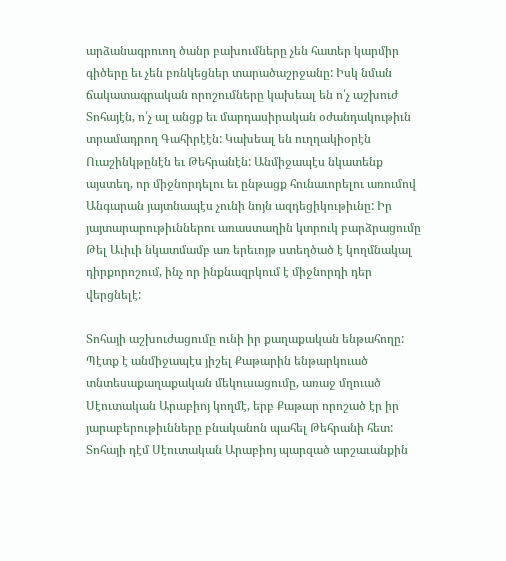արձանագրուող ծանր բախումները չեն հատեր կարմիր գիծերը եւ չեն բռնկեցներ տարածաշրջանը: Իսկ նման ճակատագրական որոշումները կախեալ են ո՛չ աշխուժ Տոհայէն, ո՛չ ալ անցք եւ մարդասիրական օժանդակութիւն տրամադրող Գահիրէէն: Կախեալ են ուղղակիօրէն Ուաշինկթընէն եւ Թեհրանէն: Անմիջապէս նկատենք այստեղ, որ միջնորդելու եւ ընթացք հունաւորելու առումով Անգարան յայտնապէս չունի նոյն ազդեցիկութիւնը: Իր յայտարարութիւններու առաստաղին կտրուկ բարձրացումը Թել Աւիւի նկատմամբ առ երեւոյթ ստեղծած է կողմնակալ դիրքորոշում, ինչ որ ինքնազրկում է միջնորդի դեր վերցնելէ:

Տոհայի աշխուժացումը ունի իր քաղաքական ենթահողը: Պէտք է անմիջապէս յիշել Քաթարին ենթարկուած տնտեսաքաղաքական մեկուսացումը, առաջ մղուած Սէուտական Արաբիոյ կողմէ, երբ Քաթար որոշած էր իր յարաբերութիւնները բնականոն պահել Թեհրանի հետ: Տոհայի դէմ Սէուտական Արաբիոյ պարզած արշաւանքին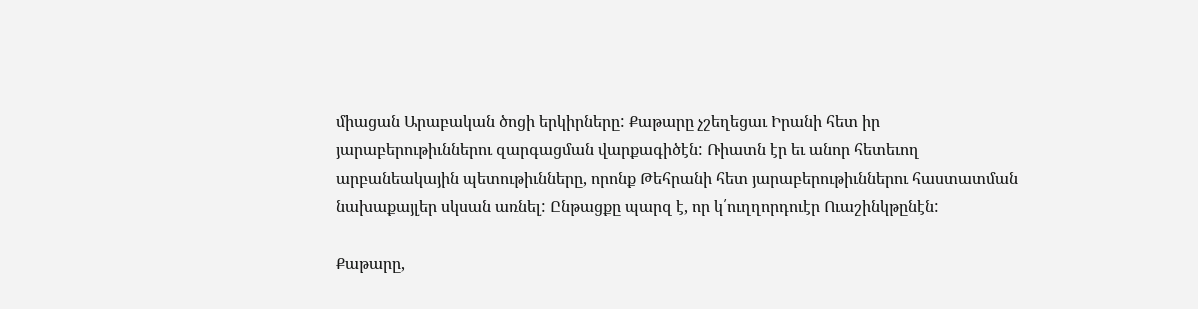միացան Արաբական ծոցի երկիրները: Քաթարը չշեղեցաւ Իրանի հետ իր յարաբերութիւններու զարգացման վարքագիծէն: Ռիատն էր եւ անոր հետեւող արբանեակային պետութիւնները, որոնք Թեհրանի հետ յարաբերութիւններու հաստատման նախաքայլեր սկսան առնել: Ընթացքը պարզ է, որ կ՛ուղղորդուէր Ուաշինկթընէն:

Քաթարը,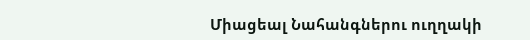Միացեալ Նահանգներու ուղղակի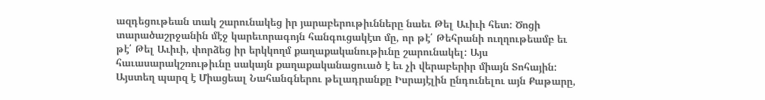ազդեցութեան տակ շարունակեց իր յարաբերութիւնները նաեւ Թել Աւիւի հետ: Ծոցի տարածաշրջանին մէջ կարեւորագոյն հանգուցակէտ մը, որ թէ՛ Թեհրանի ուղղութեամբ եւ թէ՛ Թել Աւիւի, փորձեց իր երկկողմ քաղաքականութիւնը շարունակել: Այս հաւասարակշռութիւնը սակայն քաղաքականացուած է եւ չի վերաբերիր միայն Տոհային: Այստեղ պարզ է Միացեալ Նահանգներու թելադրանքը Իսրայէլին ընդունելու այն Քաթարը,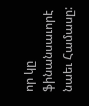որ կը ֆինանսաւորէ նաեւ Համասը: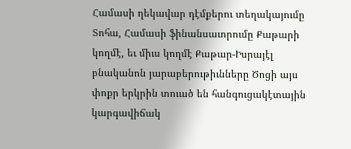Համասի ղեկավար դէմքերու տեղակայումը Տոհա, Համասի ֆինանսաւորումը Քաթարի կողմէ, եւ միւս կողմէ Քաթար-Իսրայէլ բնականոն յարաբերութիւնները Ծոցի այս փոքր երկրին տուած են հանգուցակէտային  կարգավիճակ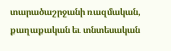տարածաշրջանի ռազմական, քաղաքական եւ տնտեսական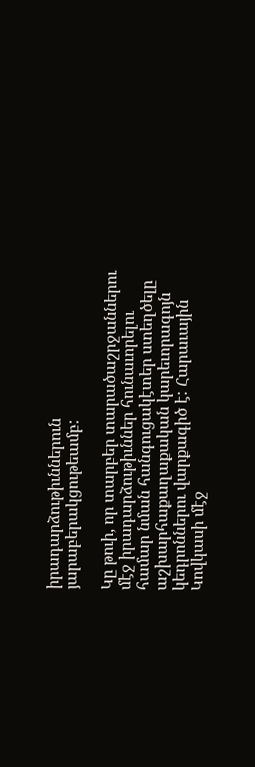իրադարձութիւններուն յարաբերակցութեամբ:

Կը թուի, որ տարբեր տարածաշրջաններու մէջ իրադարձութիւններ հունաւորելու համար նման հանգուցակէտեր ստեղծելը աշխարհաքաղաքական կարեւորագոյն կեդրոններու վարքագիծ է: Հարաւային Կովկասի մէջ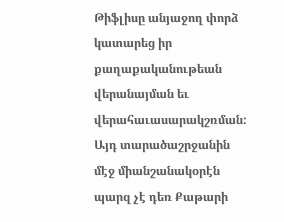Թիֆլիսը անյաջող փորձ կատարեց իր քաղաքականութեան վերանայման եւ վերահաւասարակշռման: Այդ տարածաշրջանին մէջ միանշանակօրէն պարզ չէ դեռ Քաթարի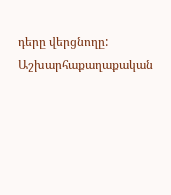դերը վերցնողը: Աշխարհաքաղաքական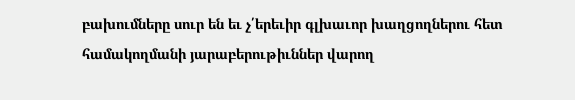բախումները սուր են եւ չ՛երեւիր գլխաւոր խաղցողներու հետ համակողմանի յարաբերութիւններ վարող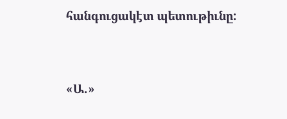հանգուցակէտ պետութիւնը:



«Ա.»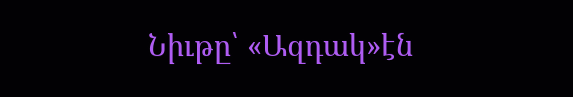Նիւթը՝ «Ազդակ»էն